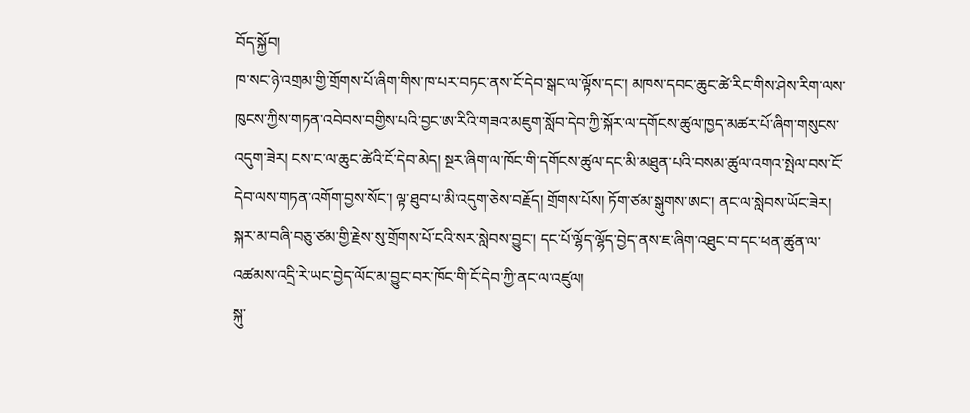བོད་སྐྱོབ།
ཁ་སང་ཉེ་འགྲམ་གྱི་གྲོགས་པོ་ཞིག་གིས་ཁ་པར་བཏང་ནས་ངོ་དེབ་སྒང་ལ་ལྟོས་དང་། མཁས་དབང་ཆུང་ཚེ་རིང་གིས་ཤེས་རིག་ལས་ཁུངས་ཀྱིས་གཏན་འབེབས་བགྱིས་པའི་བྱང་ཨ་རིའི་གཟའ་མཇུག་སློབ་དེབ་ཀྱི་སྐོར་ལ་དགོངས་ཚུལ་ཁྱད་མཚར་པོ་ཞིག་གསུངས་འདུག་ཟེར། ངས་ང་ལ་ཆུང་ཚེའི་ངོ་དེབ་མེད། སྔར་ཞིག་ལ་ཁོང་གི་དགོངས་ཚུལ་དང་མི་མཐུན་པའི་བསམ་ཚུལ་འགའ་སྤེལ་བས་ངོ་དེབ་ལས་གཏན་འགོག་བྱས་སོང་། ལྟ་ཐུབ་པ་མི་འདུག་ཅེས་བརྗོད། གྲོགས་པོས། ཏོག་ཙམ་སྒུགས་ཨང་། ནང་ལ་སླེབས་ཡོང་ཟེར། སྐར་མ་བཞི་བཅུ་ཙམ་གྱི་རྗེས་སུ་གྲོགས་པོ་ངའི་སར་སླེབས་བྱུང་། དང་པོ་ལྷོད་ལྷོད་བྱེད་ནས་ཇ་ཞིག་འཐུང་བ་དང་ཕན་ཚུན་ལ་འཚམས་འདྲི་རེ་ཡང་བྱེད་ལོང་མ་བྱུང་བར་ཁོང་གི་ངོ་དེབ་ཀྱི་ནང་ལ་འཛུལ།
སྐུ་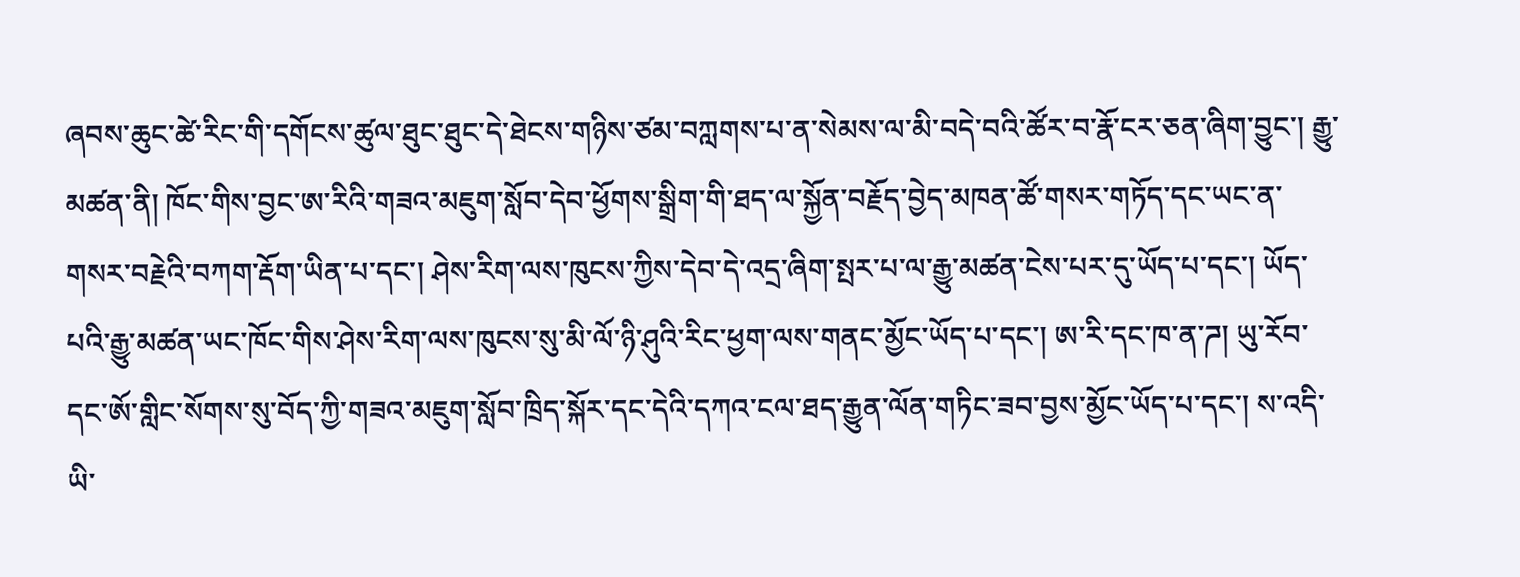ཞབས་ཆུང་ཚེ་རིང་གི་དགོངས་ཚུལ་ཐུང་ཐུང་དེ་ཐེངས་གཉིས་ཙམ་བཀླགས་པ་ན་སེམས་ལ་མི་བདེ་བའི་ཚོར་བ་རྣོ་ངར་ཅན་ཞིག་བྱུང་། རྒྱུ་མཚན་ནི། ཁོང་གིས་བྱང་ཨ་རིའི་གཟའ་མཇུག་སློབ་དེབ་ཕྱོགས་སྒྲིག་གི་ཐད་ལ་སྐྱོན་བརྗོད་བྱེད་མཁན་ཚོ་གསར་གཏོད་དང་ཡང་ན་གསར་བརྗེའི་བཀག་རྡོག་ཡིན་པ་དང་། ཤེས་རིག་ལས་ཁུངས་ཀྱིས་དེབ་དེ་འདྲ་ཞིག་སྤར་པ་ལ་རྒྱུ་མཚན་ངེས་པར་དུ་ཡོད་པ་དང་། ཡོད་པའི་རྒྱུ་མཚན་ཡང་ཁོང་གིས་ཤེས་རིག་ལས་ཁུངས་སུ་མི་ལོ་ཉི་ཤུའི་རིང་ཕྱག་ལས་གནང་མྱོང་ཡོད་པ་དང་། ཨ་རི་དང་ཁ་ན་ཌ། ཡུ་རོབ་དང་ཨོ་གླིང་སོགས་སུ་བོད་ཀྱི་གཟའ་མཇུག་སློབ་ཁྲིད་སྐོར་དང་དེའི་དཀའ་ངལ་ཐད་རྒྱུན་ལོན་གཏིང་ཟབ་བྱས་མྱོང་ཡོད་པ་དང་། ས་འདི་ཡི་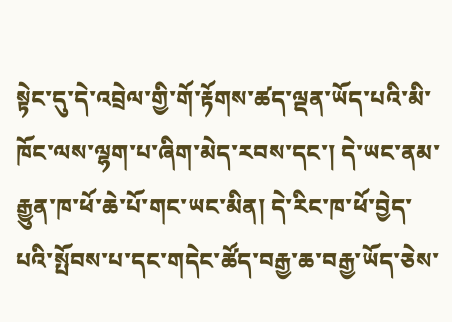སྟེང་དུ་དེ་འབྲེལ་གྱི་གོ་རྟོགས་ཚད་ལྡན་ཡོད་པའི་མི་ཁོང་ལས་ལྷག་པ་ཞིག་མེད་རབས་དང་། དེ་ཡང་ནམ་རྒྱུན་ཁ་ཕོ་ཆེ་པོ་གང་ཡང་མིན། དེ་རིང་ཁ་ཕོ་བྱེད་པའི་སྤོབས་པ་དང་གདེང་ཚོད་བརྒྱ་ཆ་བརྒྱ་ཡོད་ཅེས་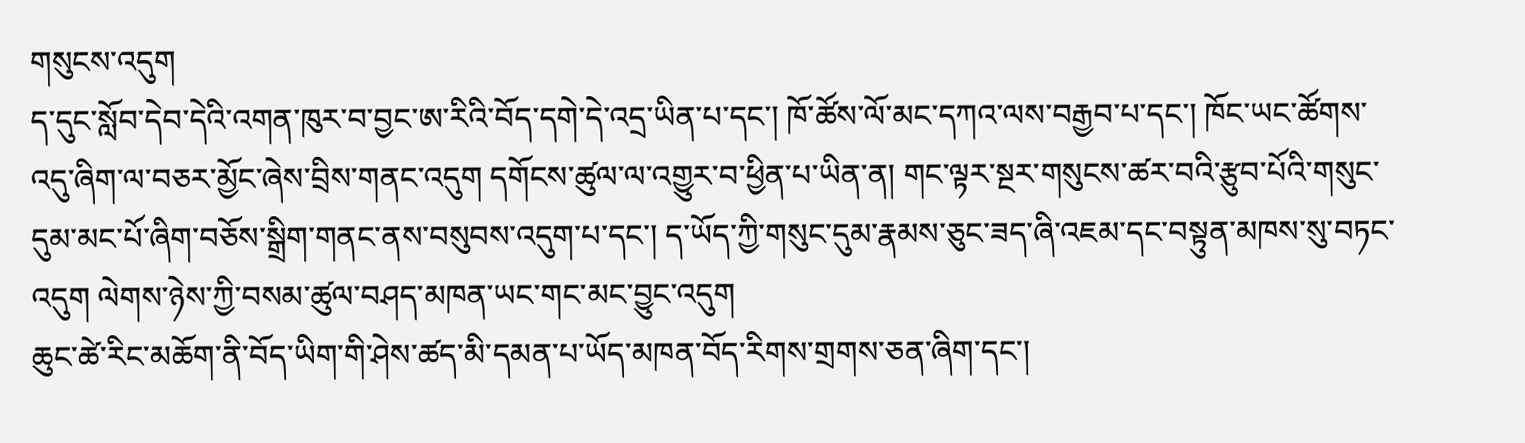གསུངས་འདུག
ད་དུང་སློབ་དེབ་དེའི་འགན་ཁུར་བ་བྱང་ཨ་རིའི་བོད་དགེ་དེ་འདྲ་ཡིན་པ་དང་། ཁོ་ཚོས་ལོ་མང་དཀའ་ལས་བརྒྱབ་པ་དང་། ཁོང་ཡང་ཚོགས་འདུ་ཞིག་ལ་བཅར་མྱོང་ཞེས་བྲིས་གནང་འདུག དགོངས་ཚུལ་ལ་འགྱུར་བ་ཕྱིན་པ་ཡིན་ན། གང་ལྟར་སྔར་གསུངས་ཚར་བའི་རྩུབ་པོའི་གསུང་དུམ་མང་པོ་ཞིག་བཅོས་སྒྲིག་གནང་ནས་བསུབས་འདུག་པ་དང་། ད་ཡོད་ཀྱི་གསུང་དུམ་རྣམས་ཅུང་ཟད་ཞི་འཇམ་དང་བསྟུན་མཁས་སུ་བཏང་འདུག ལེགས་ཉེས་ཀྱི་བསམ་ཚུལ་བཤད་མཁན་ཡང་གང་མང་བྱུང་འདུག
ཆུང་ཚེ་རིང་མཆོག་ནི་བོད་ཡིག་གི་ཤེས་ཚད་མི་དམན་པ་ཡོད་མཁན་བོད་རིགས་གྲགས་ཅན་ཞིག་དང་།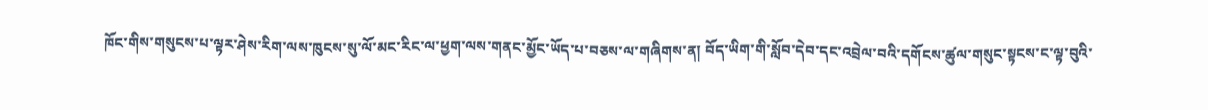ཁོང་གིས་གསུངས་པ་ལྟར་ཤེས་རིག་ལས་ཁུངས་སུ་ལོ་མང་རིང་ལ་ཕྱག་ལས་གནང་མྱོང་ཡོད་པ་བཅས་ལ་གཞིགས་ན། བོད་ཡིག་གི་སློབ་དེབ་དང་འབྲེལ་བའི་དགོངས་ཚུལ་གསུང་སྟངས་ང་ལྟ་བུའི་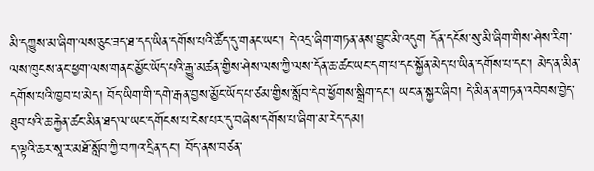མི་དཀྱུས་མ་ཞིག་ལས་ཅུང་ཟད་ཐ་དད་ཡིན་དགོས་པའི་ཚོད་དུ་གནང་ཡང་། དེ་འདྲ་ཞིག་གཏན་ནས་བྱུང་མི་འདུག དོན་དངོས་སུ་མི་ཞིག་གིས་ཤེས་རིག་ལས་ཁུངས་ནང་ཕྱག་ལས་གནང་མྱོང་ཡོད་པའི་རྒྱུ་མཚན་གྱིས་ཤེས་ལས་ཀྱི་ལས་དོན་ཆ་ཚང་ཡང་དག་པ་དང་སྐྱོན་མེད་པ་ཡིན་དགོས་པ་དང་། མེད་ན་མིན་དགོས་པའི་ཁྱབ་པ་མེད། བོད་ཡིག་གི་དགེ་རྒན་བྱས་མྱོང་ཡོད་པ་ཙམ་གྱིས་སློབ་དེབ་ཕྱོགས་སྒྲིག་དང་། ཡང་ན་སྐྱར་ཞིབ། དེ་མིན་ན་གཏན་འབེབས་བྱེད་ཐུབ་པའི་ཆ་རྐྱེན་ཚང་མིན་ཐད་ལ་ཡང་དགོངས་པ་ངེས་པར་དུ་བཞེས་དགོས་པ་ཞིག་མ་རེད་དམ།
ད་ལྟའི་ཆར་སཱ་ར་མཐོ་སློབ་ཀྱི་བཀའ་དྲིན་དང་། བོད་ནས་བཙན་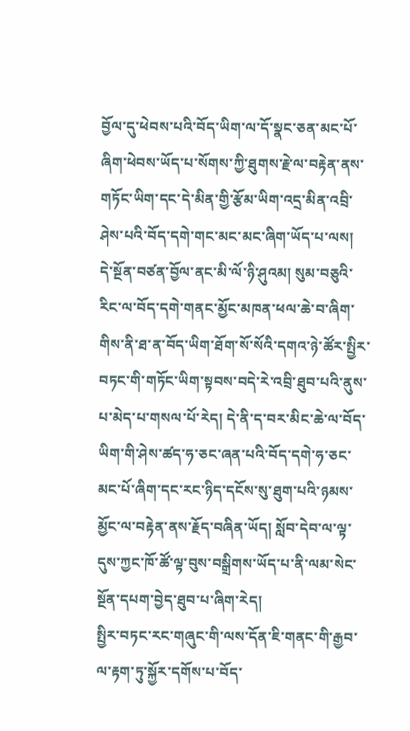བྱོལ་དུ་ཕེབས་པའི་བོད་ཡིག་ལ་དོ་སྣང་ཅན་མང་པོ་ཞིག་ཕེབས་ཡོད་པ་སོགས་ཀྱི་ཐུགས་རྗེ་ལ་བརྟེན་ནས་གཏོང་ཡིག་དང་དེ་མིན་གྱི་རྩོམ་ཡིག་འདྲ་མིན་འབྲི་ཤེས་པའི་བོད་དགེ་གང་མང་མང་ཞིག་ཡོད་པ་ལས། དེ་སྔོན་བཙན་བྱོལ་ནང་མི་ལོ་ཉི་ཤུའམ། སུམ་བཅུའི་རིང་ལ་བོད་དགེ་གནང་མྱོང་མཁན་ཕལ་ཆེ་བ་ཞིག་གིས་ནི་ཐ་ན་བོད་ཡིག་ཐོག་སོ་སོའི་དགའ་ཉེ་ཚོར་སྤྱིར་བཏང་གི་གཏོང་ཡིག་སྟབས་བདེ་རེ་འབྲི་ཐུབ་པའི་ནུས་པ་མེད་པ་གསལ་པོ་རེད། དེ་ནི་ད་བར་མིང་ཆེ་ལ་བོད་ཡིག་གི་ཤེས་ཚད་ཧ་ཅང་ཞན་པའི་བོད་དགེ་ཧ་ཅང་མང་པོ་ཞིག་དང་རང་ཉིད་དངོས་སུ་ཐུག་པའི་ཉམས་མྱོང་ལ་བརྟེན་ནས་རྗོད་བཞིན་ཡོད། སློབ་དེབ་ལ་ལྟ་དུས་ཀྱང་ཁོ་ཚོ་ལྟ་བུས་བསྒྲིགས་ཡོད་པ་ནི་ལམ་སེང་སྔོན་དཔག་བྱེད་ཐུབ་པ་ཞིག་རེད།
སྤྱིར་བཏང་རང་གཞུང་གི་ལས་དོན་ཇི་གནང་གི་རྒྱབ་ལ་རྟག་ཏུ་སྐྱོར་དགོས་པ་བོད་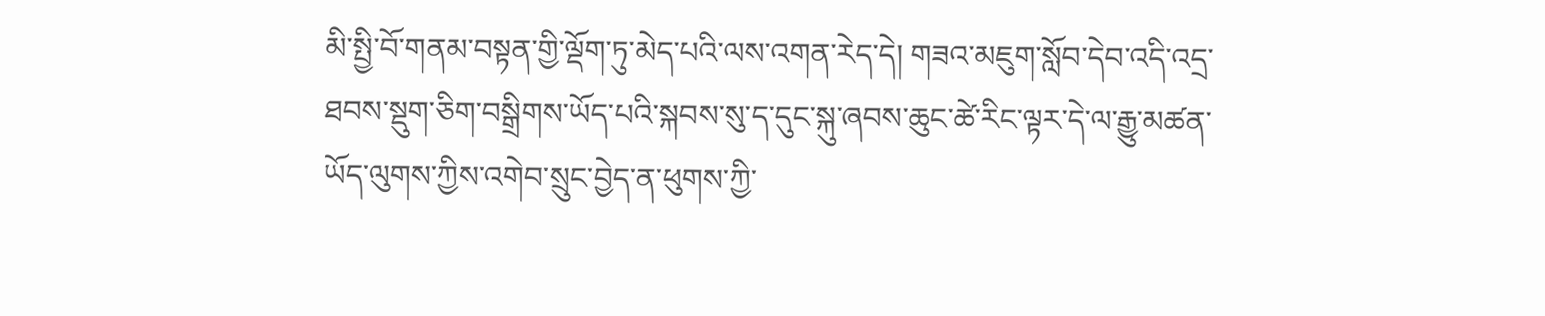མི་སྤྱི་བོ་གནམ་བསྟན་གྱི་ལྡོག་ཏུ་མེད་པའི་ལས་འགན་རེད་དེ། གཟའ་མཇུག་སློབ་དེབ་འདི་འདྲ་ཐབས་སྡུག་ཅིག་བསྒྲིགས་ཡོད་པའི་སྐབས་སུ་ད་དུང་སྐུ་ཞབས་ཆུང་ཚེ་རིང་ལྟར་དེ་ལ་རྒྱུ་མཚན་ཡོད་ལུགས་ཀྱིས་འགེབ་སྲུང་བྱེད་ན་ཕུགས་ཀྱི་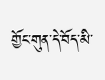གྱོང་གུན་དེ་བོད་མི་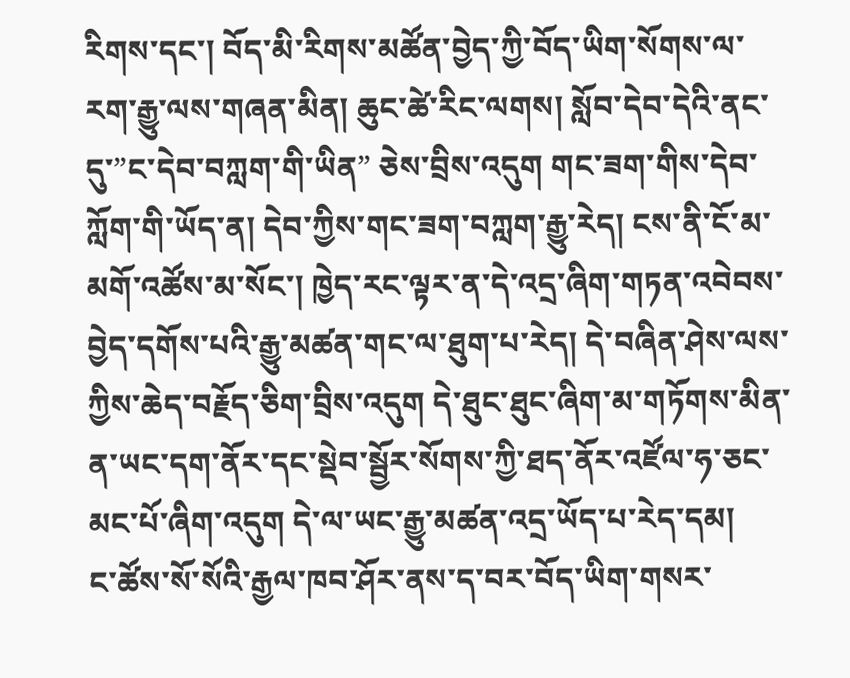རིགས་དང་། བོད་མི་རིགས་མཚོན་བྱེད་ཀྱི་བོད་ཡིག་སོགས་ལ་རག་རྒྱུ་ལས་གཞན་མིན། ཆུང་ཚེ་རིང་ལགས། སློབ་དེབ་དེའི་ནང་དུ་”ང་དེབ་བཀླག་གི་ཡིན” ཅེས་བྲིས་འདུག གང་ཟག་གིས་དེབ་ཀློག་གི་ཡོད་ན། དེབ་ཀྱིས་གང་ཟག་བཀླག་རྒྱུ་རེད། ངས་ནི་ངོ་མ་མགོ་འཚོས་མ་སོང་། ཁྱེད་རང་ལྟར་ན་དེ་འདྲ་ཞིག་གཏན་འབེབས་བྱེད་དགོས་པའི་རྒྱུ་མཚན་གང་ལ་ཐུག་པ་རེད། དེ་བཞིན་ཤེས་ལས་ཀྱིས་ཆེད་བརྗོད་ཅིག་བྲིས་འདུག དེ་ཐུང་ཐུང་ཞིག་མ་གཏོགས་མིན་ན་ཡང་དག་ནོར་དང་སྡེབ་སྦྱོར་སོགས་ཀྱི་ཐད་ནོར་འཛོལ་ཧ་ཅང་མང་པོ་ཞིག་འདུག དེ་ལ་ཡང་རྒྱུ་མཚན་འདྲ་ཡོད་པ་རེད་དམ།
ང་ཚོས་སོ་སོའི་རྒྱལ་ཁབ་ཤོར་ནས་ད་བར་བོད་ཡིག་གསར་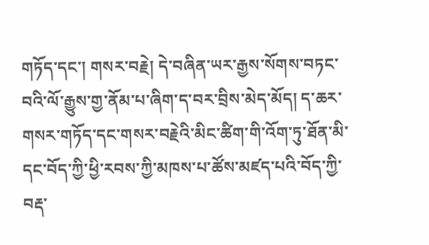གཏོད་དང་། གསར་བརྗེ། དེ་བཞིན་ཡར་རྒྱས་སོགས་བཏང་བའི་ལོ་རྒྱུས་གྱ་ནོམ་པ་ཞིག་ད་བར་བྲིས་མེད་མོད། ད་ཆར་གསར་གཏོད་དང་གསར་བརྗེའི་མིང་ཚིག་གི་འོག་ཏུ་ཐོན་མི་དང་བོད་ཀྱི་ཕྱི་རབས་ཀྱི་མཁས་པ་ཚོས་མཛད་པའི་བོད་ཀྱི་བརྡ་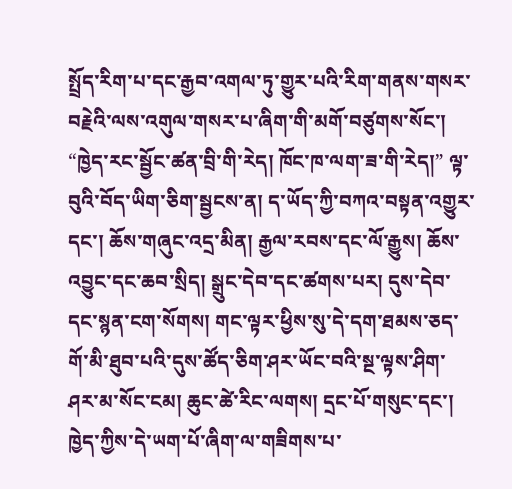སྤྲོད་རིག་པ་དང་རྒྱབ་འགལ་ཏུ་གྱུར་པའི་རིག་གནས་གསར་བརྗེའི་ལས་འགུལ་གསར་པ་ཞིག་གི་མགོ་བཙུགས་སོང་། “ཁྱེད་རང་སྦྱོང་ཚན་བྲི་གི་རེད། ཁོང་ཁ་ལག་ཟ་གི་རེད།” ལྟ་བུའི་བོད་ཡིག་ཅིག་སྦྱངས་ན། ད་ཡོད་ཀྱི་བཀའ་བསྟན་འགྱུར་དང་། ཆོས་གཞུང་འདྲ་མིན། རྒྱལ་རབས་དང་ལོ་རྒྱུས། ཆོས་འབྱུང་དང་ཆབ་སྲིད། སྒྲུང་དེབ་དང་ཚགས་པར། དུས་དེབ་དང་སྙན་ངག་སོགས། གང་ལྟར་ཕྱིས་སུ་དེ་དག་ཐམས་ཅད་གོ་མི་ཐུབ་པའི་དུས་ཚོད་ཅིག་ཤར་ཡོང་བའི་སྔ་ལྟས་ཤིག་ཤར་མ་སོང་ངམ། ཆུང་ཚེ་རིང་ལགས། དྲང་པོ་གསུང་དང་། ཁྱེད་ཀྱིས་དེ་ཡག་པོ་ཞིག་ལ་གཟིགས་པ་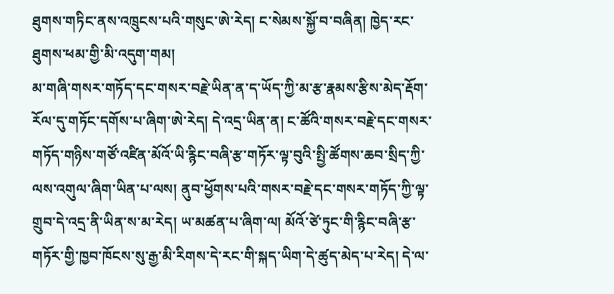ཐུགས་གཏིང་ནས་འཁྲུངས་པའི་གསུང་ཨེ་རེད། ང་སེམས་སྐྱོ་བ་བཞིན། ཁྱེད་རང་ཐུགས་ཕམ་གྱི་མི་འདུག་གམ།
མ་གཞི་གསར་གཏོད་དང་གསར་བརྗེ་ཡིན་ན་ད་ཡོད་ཀྱི་མ་རྩ་རྣམས་རྩིས་མེད་རྡོག་རོལ་དུ་གཏོང་དགོས་པ་ཞིག་ཨེ་རེད། དེ་འདྲ་ཡིན་ན། ང་ཚོའི་གསར་བརྗེ་དང་གསར་གཏོད་གཉིས་གཙོ་འཛིན་མོའོ་ཡི་རྙིང་བཞི་རྩ་གཏོར་ལྟ་བུའི་སྤྱི་ཚོགས་ཆབ་སྲིད་ཀྱི་ལས་འགུལ་ཞིག་ཡིན་པ་ལས། ནུབ་ཕྱོགས་པའི་གསར་བརྗེ་དང་གསར་གཏོད་ཀྱི་ལྟ་གྲུབ་དེ་འདྲ་ནི་ཡིན་ས་མ་རེད། ཡ་མཚན་པ་ཞིག་ལ། མོའོ་ཙེ་ཏུང་གི་རྙིང་བཞི་རྩ་གཏོར་གྱི་ཁྱབ་ཁོངས་སུ་རྒྱ་མི་རིགས་དེ་རང་གི་སྐད་ཡིག་དེ་ཚུད་མེད་པ་རེད། དེ་ལ་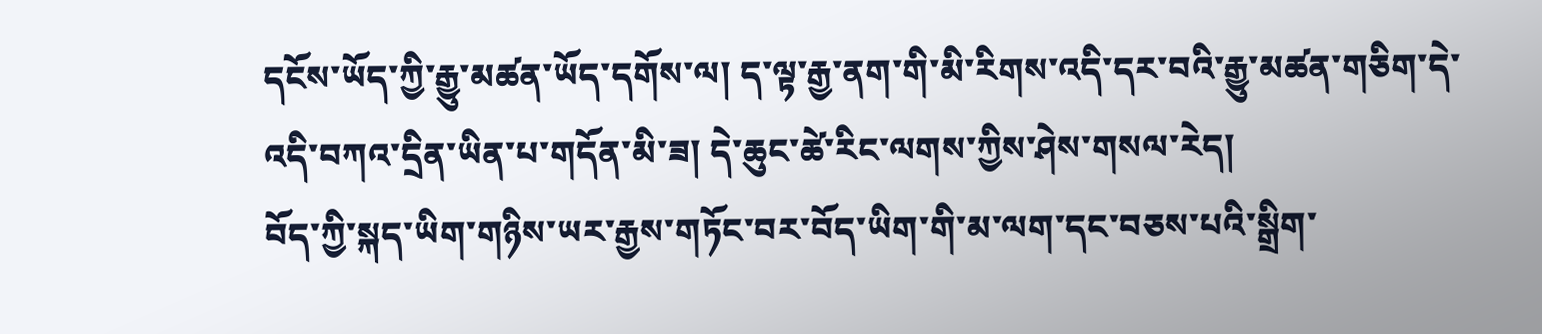དངོས་ཡོད་ཀྱི་རྒྱུ་མཚན་ཡོད་དགོས་ལ། ད་ལྟ་རྒྱ་ནག་གི་མི་རིགས་འདི་དར་བའི་རྒྱུ་མཚན་གཅིག་དེ་འདི་བཀའ་དྲིན་ཡིན་པ་གདོན་མི་ཟ། དེ་ཆུང་ཚེ་རིང་ལགས་ཀྱིས་ཤེས་གསལ་རེད།
བོད་ཀྱི་སྐད་ཡིག་གཉིས་ཡར་རྒྱས་གཏོང་བར་བོད་ཡིག་གི་མ་ལག་དང་བཅས་པའི་སྒྲིག་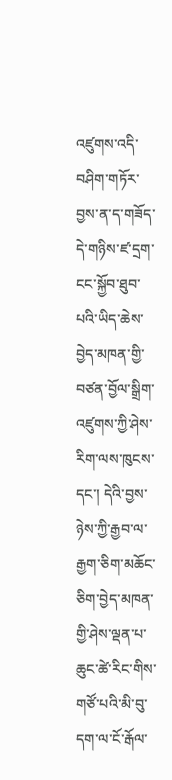འཛུགས་འདི་བཤིག་གཏོར་བྱས་ན་ད་གཟོད་དེ་གཉིས་ཛ་དྲག་ངང་སྐྱོབ་ཐུབ་པའི་ཡིད་ཆེས་བྱེད་མཁན་གྱི་བཙན་བྱོལ་སྒྲིག་འཛུགས་ཀྱི་ཤེས་རིག་ལས་ཁུངས་དང་། དེའི་བྱས་ཉེས་ཀྱི་རྒྱབ་ལ་རྒྱག་ཅིག་མཆོང་ཅིག་བྱེད་མཁན་གྱི་ཤེས་ལྡན་པ་ཆུང་ཚེ་རིང་གིས་གཙོ་པའི་མི་བུ་དག་ལ་ངོ་རྒོལ་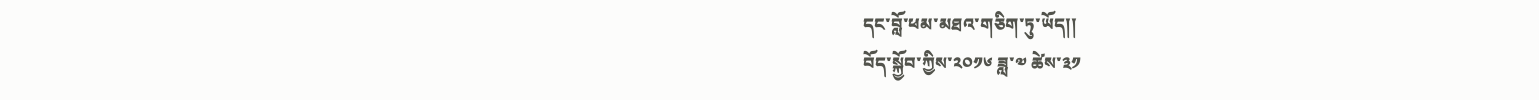དང་བློ་ཕམ་མཐའ་གཅིག་ཏུ་ཡོད།།
བོད་སྐྱོབ་ཀྱིས་༢༠༡༦ ཟླ་༧ ཚེས་༣༡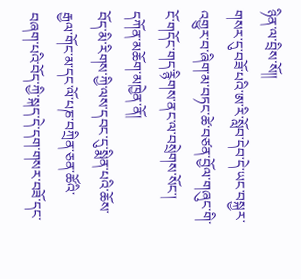ཉིན་ལ་བྲིས་སོ།།
གསར་དུ་བཟོ་པའི་ཨ་རི་སློབ་དེབ་དེ་ཡང་བསྐྱར་འགྱུར་བ་ཞིག་མ་བཏང་ཚེ་བཙན་བྱོལ་གཞུང་གི་ངོ་གདོང་གད་རྙིགས་ནང་ལ་བསྲེགས་སོང་། དཀོན་མཆོག་མཁྱེན་ནོ།
བོད་མི་རིགས་ཀྱི་ལས་དབང་དུ་སྨིན་པའི་ཆོས་རྒྱལ་གོང་མ་དང་ལོ་པཎ་བཀྲིན་ཅན་ཚོའི་བཞག་པའི་བོད་ཀྱི་སྐད་དེ་དག་གསར་བཟོ་དང་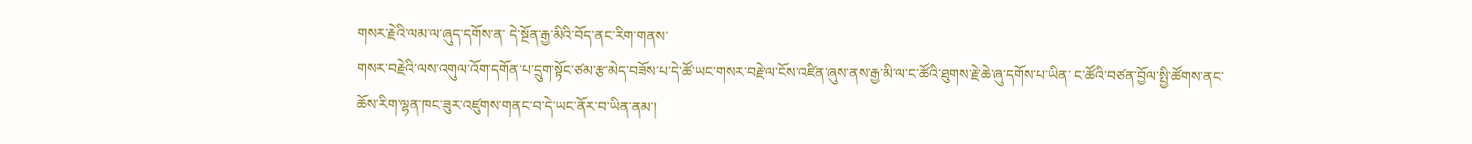གསར་རྗེའི་ལམ་ལ་ཞུད་དགོས་ན་ དེ་སྔོན་རྒྱ་མིའི་བོད་ནང་རིག་གནས་
གསར་བརྗེའི་ལས་འགུལ་འོག་དགོན་པ་དྲུག་སྟོང་ཙམ་རྩ་མེད་བཟོས་པ་དེ་ཚོ་ཡང་གསར་བརྗེ་ལ་ངོས་འཛིན་ཞུས་ནས་རྒྱ་མི་ལ་ང་ཚོའི་ཐུགས་རྗེ་ཆེ་ཞུ་དགོས་པ་ཡིན་ ང་ཚོའི་བཙན་བྱོལ་སྤྱི་ཚོགས་ནང་
ཆོས་རིག་ལྷན་ཁང་ཟུར་འཛུགས་གནང་བ་དེ་ཡང་ནོར་བ་ཡིན་ནམ་།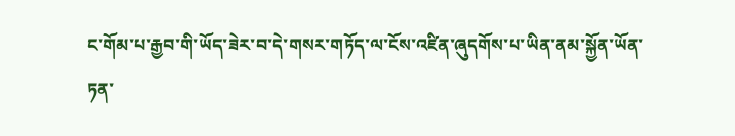ང་གོམ་པ་རྒྱབ་གི་ཡོད་ཟེར་བ་དེ་གསར་གཏོད་ལ་ངོས་འཛིན་ཞུདགོས་པ་ཡིན་ནམ་སྐྱོན་ཡོན་ཏན་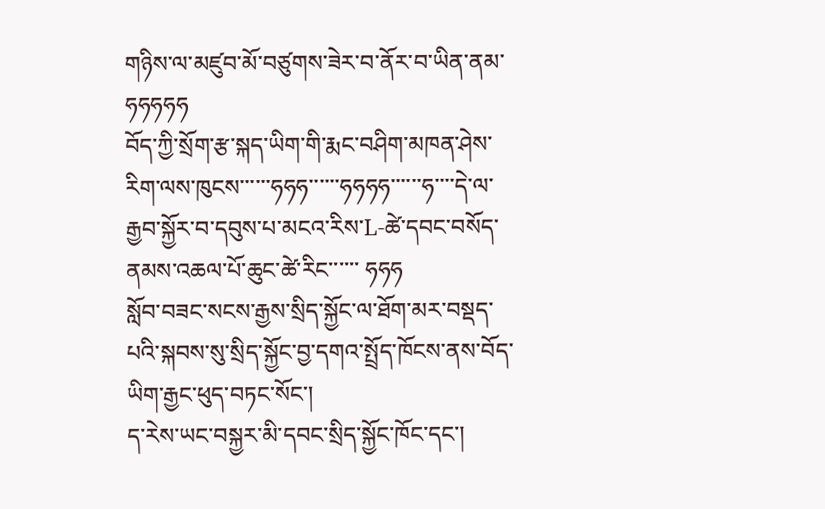གཉིས་ལ་མཛུབ་མོ་བཙུགས་ཟེར་བ་ནོར་བ་ཡིན་ནམ་ཧཧཧཧཧ
བོད་ཀྱི་སྲོག་རྩ་སྐད་ཡིག་གི་རྨང་བཤིག་མཁན་ཤེས་རིག་ལས་ཁུངས་་་་་་ཧཧཧ་་་་་་ཧཧཧཧ་་་་་་ཧ་་་་དེ་ལ་རྒྱབ་སྐྱོར་བ་དབུས་པ་མངའ་རིས་L-ཚེ་དབང་བསོད་ནམས་འཆལ་པོ་ཆུང་ཚེ་རིང་་་་་་ ཧཧཧ
སློབ་བཟང་སངས་རྒྱས་སྲིད་སྐྱོང་ལ་ཐོག་མར་བསྡད་པའི་སྐབས་སུ་སྲིད་སྐྱོང་བྱ་དགའ་སྤྲོད་ཁོངས་ནས་བོད་ཡིག་རྒྱང་ཕུད་བཏང་སོང་།
ད་རེས་ཡང་བསྐྱར་མི་དབང་སྲིད་སྐྱོང་ཁོང་དང་།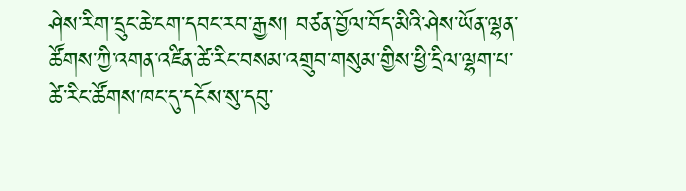ཤེས་རིག་དྲུང་ཆེ་ངག་དབང་རབ་རྒྱས། བཙན་བྱོལ་བོད་མིའི་ཤེས་ཡོན་ལྷན་ཚོགས་ཀྱི་འགན་འཛིན་ཚེ་རིང་བསམ་འགྲུབ་གསུམ་གྱིས་ཕྱི་དྲིལ་ལྷག་པ་ཚེ་རིང་ཚོགས་ཁང་དུ་དངོས་སུ་དབུ་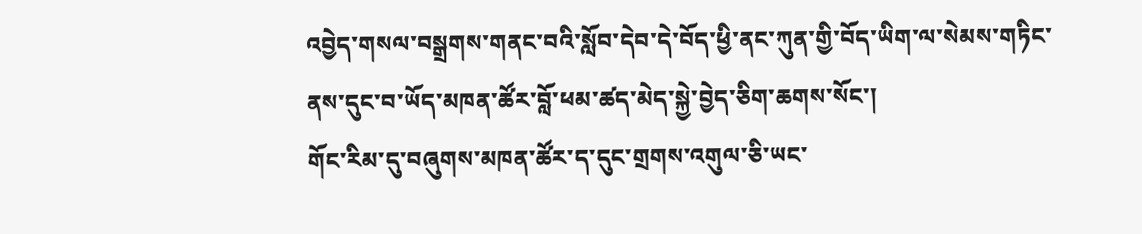འབྱེད་གསལ་བསྒྲགས་གནང་བའི་སློབ་དེབ་དེ་བོད་ཕྱི་ནང་ཀུན་གྱི་བོད་ཡིག་ལ་སེམས་གཏིང་ནས་དུང་བ་ཡོད་མཁན་ཚོར་བློ་ཕམ་ཚད་མེད་སྐྱེ་བྱེད་ཅིག་ཆགས་སོང་།
གོང་རིམ་དུ་བཞུགས་མཁན་ཚོར་ད་དུང་གྲགས་འགུལ་ཅི་ཡང་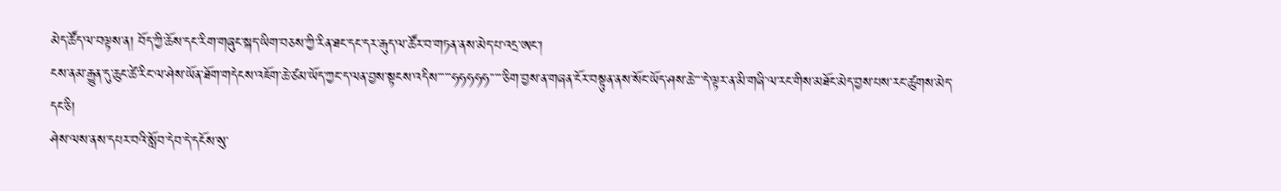མེད་ཚོད་ལ་བལྟས་ན། བོད་ཀྱི་ཆོས་དང་རིག་གཞུང་སྐད་ཡིག་བཅས་ཀྱི་རིན་ཐང་དང་དར་རྒུད་ལ་ཚོར་བ་གཏན་ནས་མེད་པ་འདྲ་ཨང་།
ངས་ནམ་རྒྱུན་དུ་ཆུང་ཚེ་རིང་ལ་ཤེས་ཡོན་ཐོག་གདེངས་འཇོག་ཆེ་ཙམ་ཡོད་ཀྱང་ད་ལན་བྱས་སྟངས་འདིས་་་་་་ཧཧཧཧཧ་་་་་་ཅིག་བྱས་ན་གཞན་ངོར་བསྟུན་ནས་སོང་ཡོད་ཤས་ཆེ་་་་དེ་ལྟར་ན་མི་གཞི་ལ་རང་གིས་མཐོང་མེད་བྱས་པས་རང་ཚུགས་མེད་དང་ཅི།
ཤེས་ལས་ནས་དཔར་བའི་སློབ་དེབ་དེ་དངོས་སུ་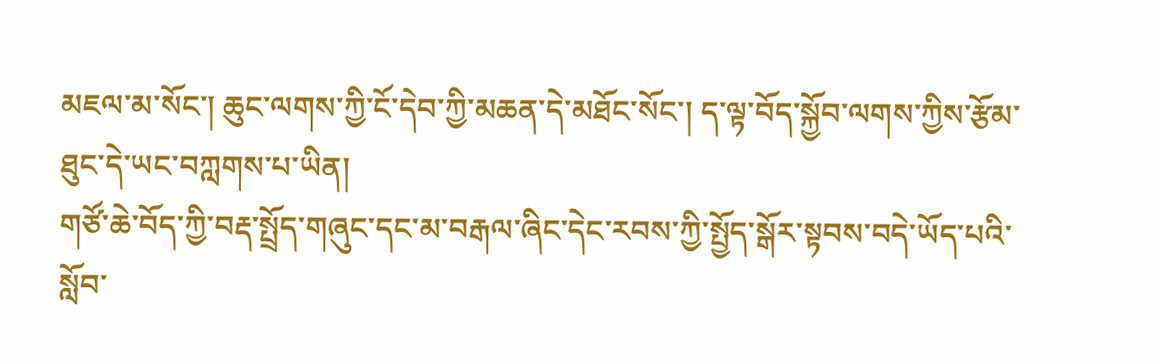མཇལ་མ་སོང་། ཆུང་ལགས་ཀྱི་ངོ་དེབ་ཀྱི་མཆན་དེ་མཐོང་སོང་། ད་ལྟ་བོད་སྐྱོབ་ལགས་ཀྱིས་རྩོམ་ཐུང་དེ་ཡང་བཀླགས་པ་ཡིན།
གཙོ་ཆེ་བོད་ཀྱི་བརྡ་སྤྲོད་གཞུང་དང་མ་བརྒལ་ཞིང་དེང་རབས་ཀྱི་སྤྱོད་སྒོར་སྟབས་བདེ་ཡོད་པའི་སློབ་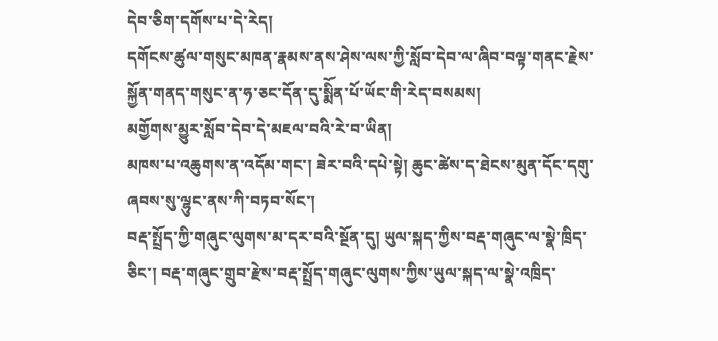དེབ་ཅིག་དགོས་པ་དེ་རེད།
དགོངས་ཚུལ་གསུང་མཁན་རྣམས་ནས་ཤེས་ལས་ཀྱི་སློབ་དེབ་ལ་ཞིབ་བལྟ་གནང་རྗེས་སྐྱོན་གནད་གསུང་ན་ཧ་ཅང་དོན་དུ་སྨིོན་པོ་ཡོང་གི་རེད་བསམས།
མགྱོགས་མྱུར་སློབ་དེབ་དེ་མཇལ་བའི་རེ་བ་ཡིན།
མཁས་པ་འཆུགས་ན་འདོམ་གང་། ཟེར་བའི་དཔེ་སྟེ། ཆུང་ཚེས་ད་ཐེངས་མུན་དོང་དགུ་ཞབས་སུ་ལྷུང་ནས་ཀི་བཏབ་སོང་།
བརྡ་སྤྲོད་ཀྱི་གཞུང་ལུགས་མ་དར་བའི་སྔོན་དུ། ཡུལ་སྐད་ཀྱིས་བརྡ་གཞུང་ལ་སྣེ་ཁྲིད་ཅིང་། བརྡ་གཞུང་གྲུབ་རྫེས་བརྡ་སྤྲོད་གཞུང་ལུགས་ཀྱིས་ཡུལ་སྐད་ལ་སྣེ་འཁྲིད་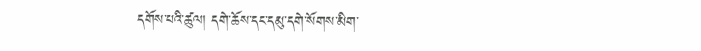དགོས་པའི་ཚུལ། དགེ་ཆོས་དང་དམུ་དགེ་སོགས་མིག་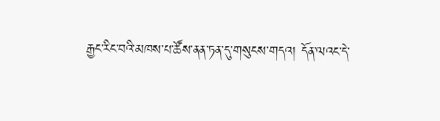རྒྱང་རིང་བའི་མཁས་པ་ཚོས་ནན་ཏན་དུ་གསུངས་གདའ། དོན་ལའང་དེ་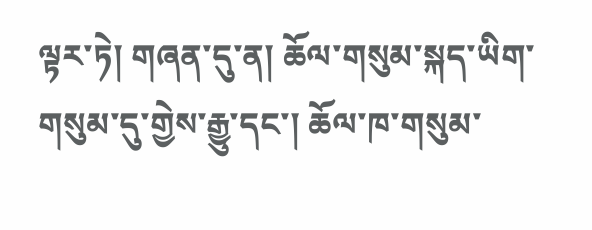ལྟར་ཏེ། གཞན་དུ་ན། ཆོལ་གསུམ་སྐད་ཡིག་གསུམ་དུ་གྱེས་རྒྱུ་དང་། ཆོལ་ཁ་གསུམ་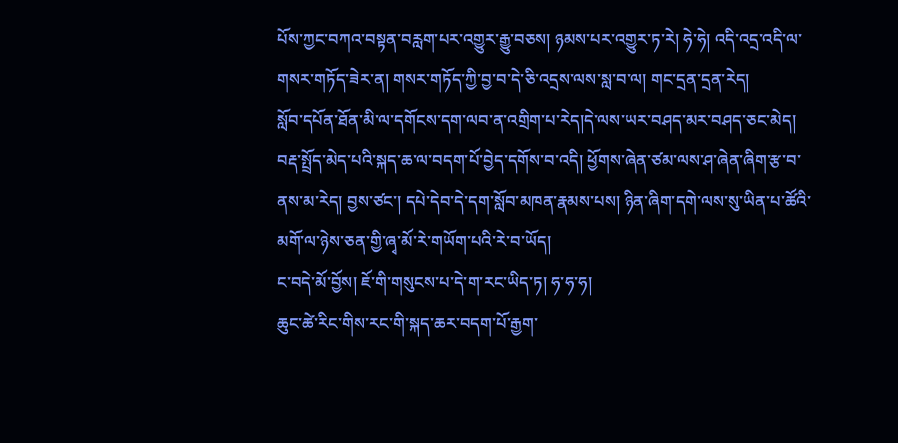པོས་ཀྱང་བཀའ་བསྟན་བརླག་པར་འགྱུར་རྒྱུ་བཅས། ཉམས་པར་འགྱུར་ཏ་རེ། ཧེ་ཧེ། འདི་འདྲ་འདི་ལ་གསར་གཏོད་ཟེར་ན། གསར་གཏོད་ཀྱི་བྱ་བ་དེ་ཅི་འདྲས་ལས་སླ་བ་ལ། གང་དྲན་དྲན་རེད།
སློབ་དཔོན་ཐོན་མི་ལ་དགོངས་དག་ལབ་ན་འགྲིག་པ་རེད།དེ་ལས་ཡར་བཤད་མར་བཤད་ཅང་མེད།
བརྡ་སྤྲོད་མེད་པའི་སྐད་ཆ་ལ་བདག་པོ་བྱེད་དགོས་བ་འདི། ཕྱོགས་ཞེན་ཙམ་ལས་ཤ་ཞེན་ཞིག་རྩ་བ་ནས་མ་རེད། བྱས་ཙང་། དཔེ་དེབ་དེ་དག་སློབ་མཁན་རྣམས་པས། ཉིན་ཞིག་དགེ་ལས་སུ་ཡིན་པ་ཚོའི་མགོ་ལ་ཉེས་ཅན་གྱི་ཞྭ་མོ་རེ་གཡོག་པའི་རེ་བ་ཡོད།
ང་བདེ་མོ་བྱོས། ཇོ་གི་གསུངས་པ་དེ་ག་རང་ཡིད་ཏ། ཧ་ཧ་ཧ།
ཆུང་ཚེ་རིང་གིས་རང་གི་སྐད་ཆར་བདག་པོ་རྒྱག་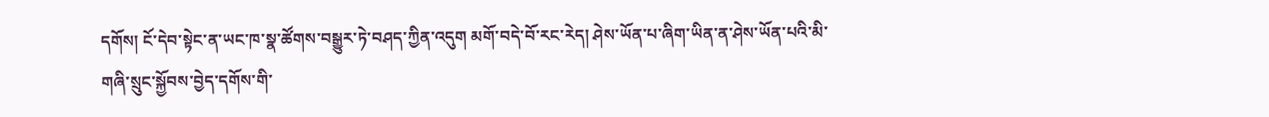དགོས། ངོ་དེབ་སྟེང་ན་ཡང་ཁ་སྣ་ཚོགས་བསྒྱུར་ཏེ་བཤད་ཀྱིན་འདུག མགོ་བདེ་བོ་རང་རེད། ཤེས་ཡོན་པ་ཞིག་ཡིན་ན་ཤེས་ཡོན་པའི་མི་གཞི་སྲུང་སྐྱོབས་བྱེད་དགོས་གི་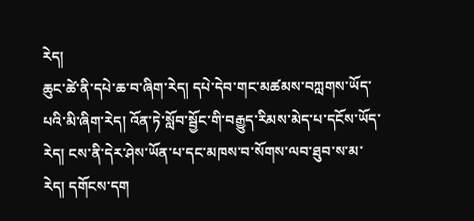རེད།
ཆུང་ཚེ་ནི་དཔེ་ཆ་བ་ཞིག་རེད། དཔེ་དེབ་གང་མཚམས་བཀླགས་ཡོད་པའི་མི་ཞིག་རེད། འོན་ཏེ་སློབ་སྦྱོང་གི་བརྒྱུད་རིམས་མེད་པ་དངོས་ཡོད་རེད། ངས་ནི་དེར་ཤེས་ཡོན་པ་དང་མཁས་བ་སོགས་ལབ་ཐུབ་ས་མ་རེད། དགོངས་དག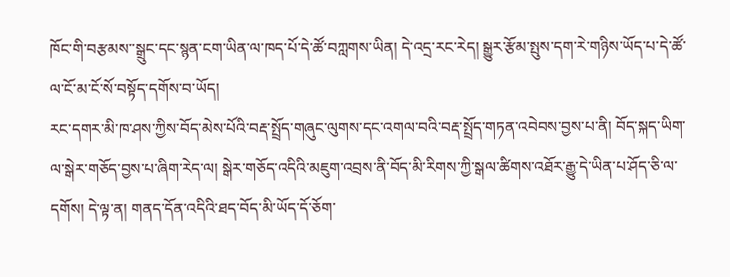ཁོང་གི་བརྩམས་་སྒྲུང་དང་སྙན་ངག་ཡིན་ལ་ཁད་པོ་དེ་ཚོ་བཀླགས་ཡིན། དེ་འདྲ་རང་རེད། སྒྱུར་རྩོམ་སྤུས་དག་རེ་གཉིས་ཡོད་པ་དེ་ཚོ་ལ་ངོ་མ་ངོ་སོ་བསྟོད་དགོས་བ་ཡོད།
རང་དགར་མི་ཁ་ཤས་ཀྱིས་བོད་མེས་པོའི་བརྡ་སྤྲོད་གཞུང་ལུགས་དང་འགལ་བའི་བརྡ་སྤྲོད་གཏན་འབེབས་བྱས་པ་ནི། བོད་སྐད་ཡིག་ལ་སྒེར་གཅོད་བྱས་པ་ཞིག་རེད་ལ། སྒེར་གཅོད་འདིའི་མཇུག་འབྲས་ནི་བོད་མི་རིགས་ཀྱི་སྒལ་ཚིགས་འཐོར་རྒྱུ་དེ་ཡིན་པ་ཤོད་ཅི་ལ་དགོས། དེ་ལྟ་ན། གནད་དོན་འདིའི་ཐད་བོད་མི་ཡོད་དོ་ཅོག་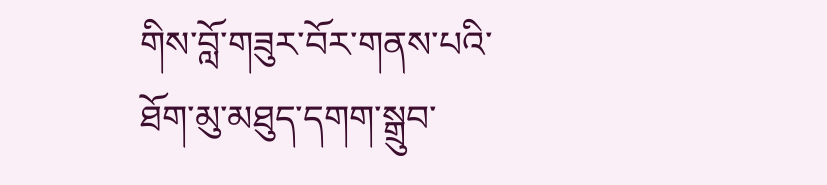གིས་བློ་གཟུར་བོར་གནས་པའི་ཐོག་མུ་མཐུད་དགག་སྒྲུབ་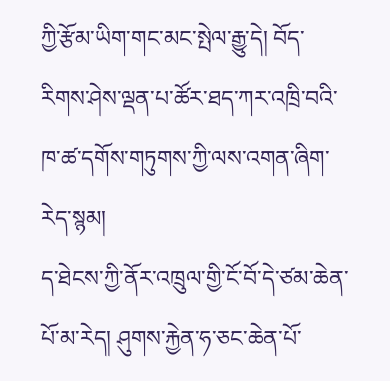ཀྱི་རྩོམ་ཡིག་གང་མང་སྤེལ་རྒྱུ་དེ། བོད་རིགས་ཤེས་ལྡན་པ་ཚོར་ཐད་ཀར་འཁྲི་བའི་ཁ་ཚ་དགོས་གཏུགས་ཀྱི་ལས་འགན་ཞིག་རེད་སྙམ།
ད་ཐེངས་ཀྱི་ནོར་འཁྲུལ་གྱི་ངོ་བོ་དེ་ཙམ་ཆེན་པོ་མ་རེད། ཤུགས་རྐྱེན་ཧ་ཅང་ཆེན་པོ་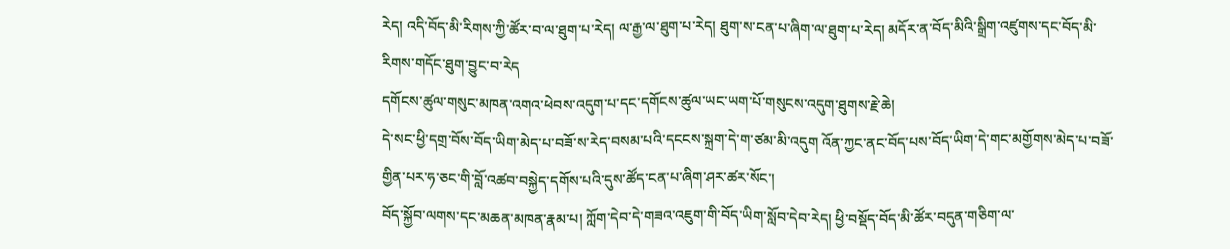རེད། འདི་བོད་མི་རིགས་ཀྱི་ཚོར་བ་ལ་ཐུག་པ་རེད། ལ་རྒྱ་ལ་ཐུག་པ་རེད། ཐུག་ས་ངན་པ་ཞིག་ལ་ཐུག་པ་རེད། མདོར་ན་བོད་མིའི་སྒྲིག་འཛུགས་དང་བོད་མི་རིགས་གདོང་ཐུག་བྱུང་བ་རེད
དགོངས་ཚུལ་གསུང་མཁན་འགའ་ཕེབས་འདུག་པ་དང་དགོངས་ཚུལ་ཡང་ཡག་པོ་གསུངས་འདུག་ཐུགས་རྗེ་ཆེ།
དེ་སང་ཕྱི་དགྲ་བོས་བོད་ཡིག་མེད་པ་བཟོ་ས་རེད་བསམ་པའི་དངངས་སྐྲག་དེ་ག་ཙམ་མི་འདུག འོན་ཀྱང་ནང་བོད་པས་བོད་ཡིག་དེ་གང་མགྱོགས་མེད་པ་བཟོ་གྱིན་པར་ཧ་ཅང་གི་བློ་འཚབ་བསྐྱེད་དགོས་པའི་དུས་ཚོད་ངན་པ་ཞིག་ཤར་ཚར་སོང་།
བོད་སྐྱོབ་ལགས་དང་མཆན་མཁན་རྣམ་པ། ཀློག་དེབ་དེ་གཟའ་འཇུག་གི་བོད་ཡིག་སློབ་དེབ་རེད། ཕྱི་བསྡོད་བོད་མི་ཚོར་བདུན་གཅིག་ལ་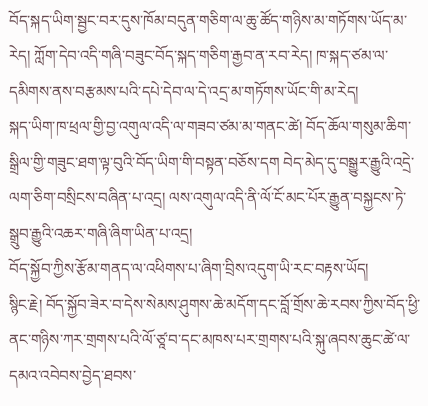བོད་སྐད་ཡིག་སྦྱང་བར་དུས་ཁོམ་བདུན་གཅིག་ལ་ཆུ་ཚོད་གཉིས་མ་གཏོགས་ཡོད་མ་རེད། ཀློག་དེབ་འདི་གཞི་བཟུང་བོད་སྐད་གཅིག་རྒྱབ་ན་རབ་རེད། ཁ་སྐད་ཙམ་ལ་དམིགས་ནས་བརྩམས་པའི་དཔེ་དེབ་ལ་དེ་འདྲ་མ་གཏོགས་ཡོང་གི་མ་རེད།
སྐད་ཡིག་ཁ་ཕྲལ་གྱི་བྱ་འགུལ་འདི་ལ་གཟབ་ཙམ་མ་གནང་ཚེ། བོད་ཆོལ་གསུམ་ཆིག་སྒྲིལ་གྱི་གཟུང་ཐག་ལྟ་བུའི་བོད་ཡིག་གི་བསྟན་བཅོས་དག བེད་མེད་དུ་བསྒྱུར་རྒྱུའི་འདྲེ་ལག་ཅིག་བསྲིངས་བཞིན་པ་འདྲ། ལས་འགུལ་འདི་ནི་ལོ་ངོ་མང་པོར་རྒྱུན་བསྐྱངས་ཏེ་སྒྲུབ་རྒྱུའི་འཆར་གཞི་ཞིག་ཡིན་པ་འདྲ།
བོད་སྐྱོབ་ཀྱིས་རྩོམ་གནད་ལ་འཕིགས་པ་ཞིག་བྲིས་འདུག་ཡི་རང་བརྟས་ཡོད།
སྙིང་རྗེ། བོད་སྐྱོབ་ཟེར་བ་དེས་སེམས་ཤུགས་ཆེ་མདོག་དང་བློ་གྲོས་ཆེ་རབས་ཀྱིས་བོད་ཕྱི་ནང་གཉིས་ཀར་གྲགས་པའི་ལོ་ཙཱ་བ་དང་མཁས་པར་གྲགས་པའི་སྐུ་ཞབས་ཆུང་ཚེ་ལ་དམའ་འབེབས་བྱེད་ཐབས་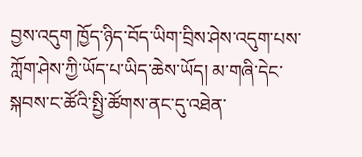བྱས་འདུག ཁྱོད་ཉིད་བོད་ཡིག་བྲིས་ཤེས་འདུག་པས་ཀློག་ཤེས་ཀྱི་ཡོད་པ་ཡིད་ཆེས་ཡོད། མ་གཞི་དེང་སྐབས་ང་ཚོའི་སྤྱི་ཚོགས་ནང་དུ་འཐེན་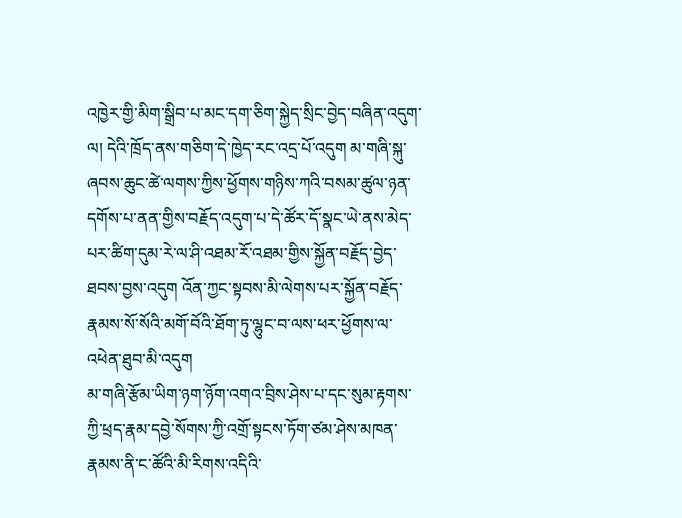འཁྱེར་གྱི་མིག་སྒྲིབ་པ་མང་དག་ཅིག་སྐྱེད་སྲིང་བྱེད་བཞིན་འདུག་ལ། དེའི་ཁྲོད་ནས་གཅིག་དེ་ཁྱེད་རང་འདྲ་པོ་འདུག མ་གཞི་སྐུ་ཞབས་ཆུང་ཚེ་ལགས་ཀྱིས་ཕྱོགས་གཉིས་ཀའི་བསམ་ཚུལ་ཉན་དགོས་པ་ནན་གྱིས་བརྗོད་འདུག་པ་དེ་ཚོར་དོ་སྣང་ཡེ་ནས་མེད་པར་ཚིག་དུམ་རེ་ལ་ཤི་འཐམ་རོ་འཐམ་གྱིས་སྐྱོན་བརྗོད་བྱེད་ཐབས་བྱས་འདུག འོན་ཀྱང་སྟབས་མི་ལེགས་པར་སྐྱོན་བརྗོད་རྣམས་སོ་སོའི་མགོ་བོའི་ཐོག་ཏུ་ལྷུང་བ་ལས་ཕར་ཕྱོགས་ལ་འཕེན་ཐུབ་མི་འདུག
མ་གཞི་རྩོམ་ཡིག་ཉག་ཉོག་འགའ་བྲིས་ཤེས་པ་དང་སུམ་རྟགས་ཀྱི་ཕྲད་རྣམ་དབྱེ་སོགས་ཀྱི་འགྲོ་སྟངས་ཏོག་ཙམ་ཤེས་མཁན་རྣམས་ནི་ང་ཚོའི་མི་རིགས་འདིའི་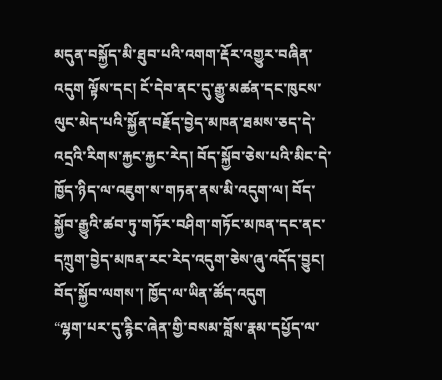མདུན་བསྐྱོད་མི་ཐུབ་པའི་འགག་རྡོར་འགྱུར་བཞིན་འདུག ལྟོས་དང། ངོ་དེབ་ནང་དུ་རྒྱུ་མཚན་དང་ཁུངས་ལུང་མེད་པའི་སྐྱོན་བརྗོད་བྱེད་མཁན་ཐམས་ཅད་དེ་འདྲའི་རིགས་རྐྱང་རྐྱང་རེད། བོད་སྐྱོབ་ཅེས་པའི་མིང་དེ་ཁྱོད་ཉིད་ལ་འཇུག་ས་གཏན་ནས་མི་འདུག་ལ། བོད་སྐྱོབ་རྒྱུའི་ཚབ་ཏུ་གཏོར་བཤིག་གཏོང་མཁན་དང་ནང་དཀྲུག་བྱེད་མཁན་རང་རེད་འདུག་ཅེས་ཞུ་འདོད་བྱུང།
བོད་སྐྱོབ་ལགས་། ཁྱོད་ལ་ཡིན་ཚོད་འདུག
“ལྷག་པར་དུ་རྙིང་ཞེན་གྱི་བསམ་བློས་རྣམ་དཔྱོད་ལ་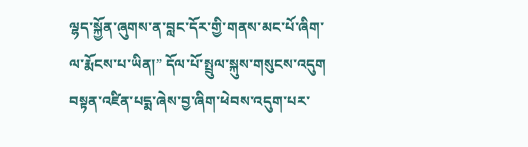ལྷད་སྐྱོན་ཞུགས་ན་བླང་དོར་གྱི་གནས་མང་པོ་ཞིག་ལ་རྨོངས་པ་ཡིན།” དོལ་པོ་སྤྲུལ་སྐུས་གསུངས་འདུག
བསྟན་འཛིན་པདྨ་ཞེས་བྱ་ཞིག་ཕེབས་འདུག་པར་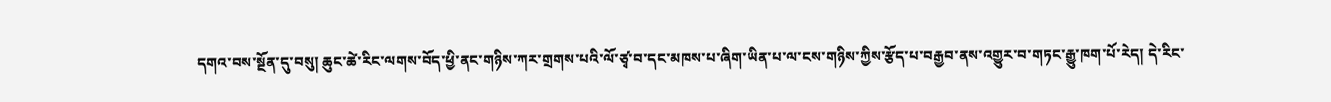དགའ་བས་སྔོན་དུ་བསུ། ཆུང་ཚེ་རིང་ལགས་བོད་ཕྱི་ནང་གཉིས་ཀར་གྲགས་པའི་ལོ་ཙྭ་བ་དང་མཁས་པ་ཞིག་ཡིན་པ་ལ་ངས་གཉིས་ཀྱིས་རྩོད་པ་བརྒྱབ་ནས་འགྱུར་བ་གཏང་རྒྱུ་ཁག་པོ་རེད། དེ་རིང་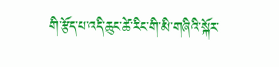གི་རྩོད་པ་འདི་ཆུང་ཚེ་རིང་གི་མི་གཞིའི་སྐོར་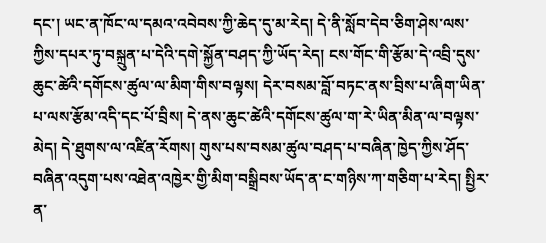དང་། ཡང་ན་ཁོང་ལ་དམའ་འབེབས་ཀྱི་ཆེད་དུ་མ་རེད། དེ་ནི་སློབ་དེབ་ཅིག་ཤེས་ལས་ཀྱིས་དཔར་ཏུ་བསྐྲུན་པ་དེའི་དགེ་སྐྱོན་བཤད་ཀྱི་ཡོད་རེད། ངས་གོང་གི་རྩོམ་དེ་འབྲི་དུས་ཆུང་ཚེའི་དགོངས་ཚུལ་ལ་མིག་གིས་བལྟས། དེར་བསམ་བློ་བཏང་ནས་བྲིས་པ་ཞིག་ཡིན་པ་ལས་རྩོམ་འདི་དང་པོ་བྲིས། དེ་ནས་ཆུང་ཚེའི་དགོངས་ཚུལ་ག་རེ་ཡིན་མིན་ལ་བལྟས་མེད། དེ་ཐུགས་ལ་འཛིན་རོགས། གུས་པས་བསམ་ཚུལ་བཤད་པ་བཞིན་ཁྱེད་ཀྱིས་ཤོད་བཞིན་འདུག་པས་འཐེན་འཁྱེར་གྱི་མིག་བསྒྲིབས་ཡོད་ན་ང་གཉིས་ཀ་གཅིག་པ་རེད། སྤྱིར་ན་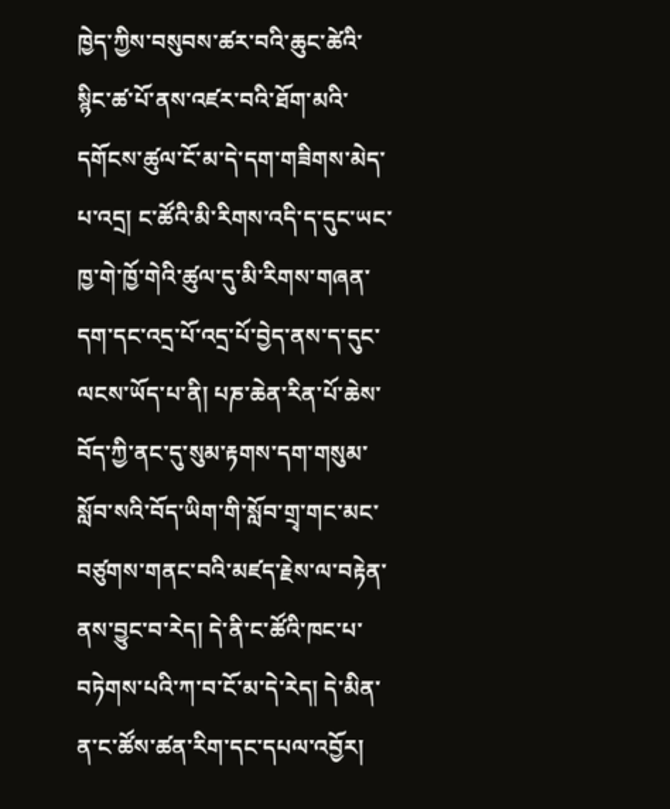ཁྱེད་ཀྱིས་བསུབས་ཚར་བའི་ཆུང་ཚེའི་སྙིང་ཚ་པོ་ནས་འཛར་བའི་ཐོག་མའི་དགོངས་ཚུལ་ངོ་མ་དེ་དག་གཟིགས་མེད་པ་འདྲ། ང་ཚོའི་མི་རིགས་འདི་ད་དུང་ཡང་ཁྱ་གེ་ཁྱོ་གེའི་ཚུལ་དུ་མི་རིགས་གཞན་དག་དང་འདྲ་པོ་འདྲ་པོ་བྱེད་ནས་ད་དུང་ལངས་ཡོད་པ་ནི། པཎ་ཆེན་རིན་པོ་ཆེས་བོད་ཀྱི་ནང་དུ་སུམ་རྟགས་དག་གསུམ་སློབ་སའི་བོད་ཡིག་གི་སློབ་གྲྭ་གང་མང་བཙུགས་གནང་བའི་མཛད་རྗེས་ལ་བརྟེན་ནས་བྱུང་བ་རེད། དེ་ནི་ང་ཚོའི་ཁང་པ་བཏེགས་པའི་ཀ་བ་ངོ་མ་དེ་རེད། དེ་མིན་ན་ང་ཚོས་ཚན་རིག་དང་དཔལ་འབྱོར།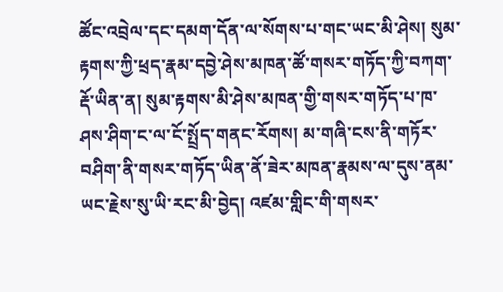ཚོང་འབྲེལ་དང་དམག་དོན་ལ་སོགས་པ་གང་ཡང་མི་ཤེས། སུམ་རྟགས་ཀྱི་ཕྲད་རྣམ་དབྱེ་ཤེས་མཁན་ཚོ་གསར་གཏོད་ཀྱི་བཀག་རྡོ་ཡིན་ན། སུམ་རྟགས་མི་ཤེས་མཁན་གྱི་གསར་གཏོད་པ་ཁ་ཤས་ཤིག་ང་ལ་ངོ་སྤྲོད་གནང་རོགས། མ་གཞི་ངས་ནི་གཏོར་བཤིག་ནི་གསར་གཏོད་ཡིན་ནོ་ཟེར་མཁན་རྣམས་ལ་དུས་ནམ་ཡང་རྗེས་སུ་ཡི་རང་མི་བྱེད། འཛམ་གླིང་གི་གསར་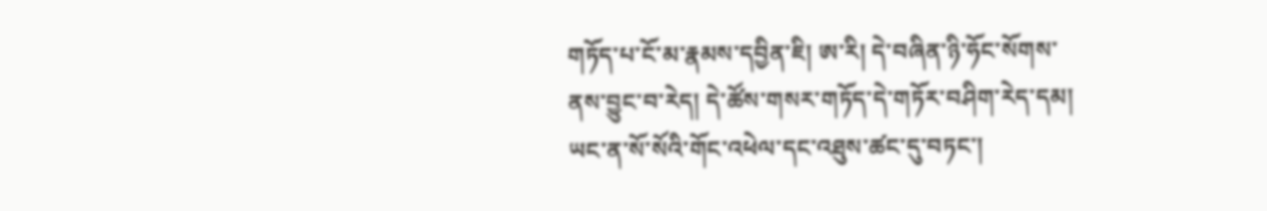གཏོད་པ་ངོ་མ་རྣམས་དབྱིན་ཇི། ཨ་རི། དེ་བཞིན་ཉི་ཧོང་སོགས་ནས་བྱུང་བ་རེད། དེ་ཚོས་གསར་གཏོད་དེ་གཏོར་བཤིག་རེད་དམ། ཡང་ན་སོ་སོའི་གོང་འཕེལ་དང་འཐུས་ཚང་དུ་བཏང་།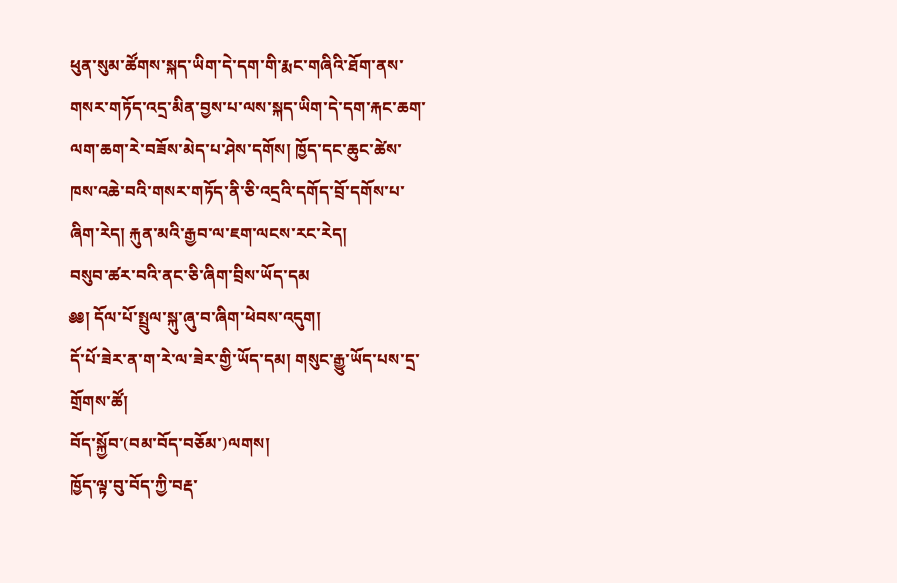ཕུན་སུམ་ཚོགས་སྐད་ཡིག་དེ་དག་གི་རྨང་གཞིའི་ཐོག་ནས་གསར་གཏོད་འདྲ་མིན་བྱས་པ་ལས་སྐད་ཡིག་དེ་དག་རྐང་ཆག་ལག་ཆག་རེ་བཟོས་མེད་པ་ཤེས་དགོས། ཁྱོད་དང་ཆུང་ཚེས་ཁས་འཆེ་བའི་གསར་གཏོད་ནི་ཅི་འདྲའི་དགོད་བྲོ་དགོས་པ་ཞིག་རེད། རྐུན་མའི་རྒྱབ་ལ་ཇག་ལངས་རང་རེད།
བསུབ་ཚར་བའི་ནང་ཅི་ཞིག་བྲིས་ཡོད་དམ
༅༅། དོལ་པོ་སྤྲུལ་སྐུ་ཞུ་བ་ཞིག་ཕེབས་འདུག།
དོ་པོ་ཟེར་ན་ག་རེ་ལ་ཟེར་གྱི་ཡོད་དམ། གསུང་རྒྱུ་ཡོད་པས་དྲ་གྲོགས་ཚོ།
བོད་སྐྱོབ་(བམ་བོད་བཅོམ་)ལགས།
ཁྱོད་ལྟ་བུ་བོད་ཀྱི་བརྡ་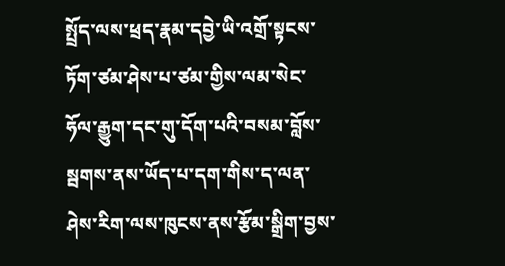སྤྲོད་ལས་ཕྲད་རྣམ་དབྱེ་ཡི་འགྲོ་སྟངས་ཏོག་ཙམ་ཤེས་པ་ཙམ་གྱིས་ལམ་སེང་ཧོལ་རྒྱུག་དང་གུ་དོག་པའི་བསམ་བློས་སྦགས་ནས་ཡོད་པ་དག་གིས་ད་ལན་ཤེས་རིག་ལས་ཁུངས་ནས་རྩོམ་སྒྲིག་བྱས་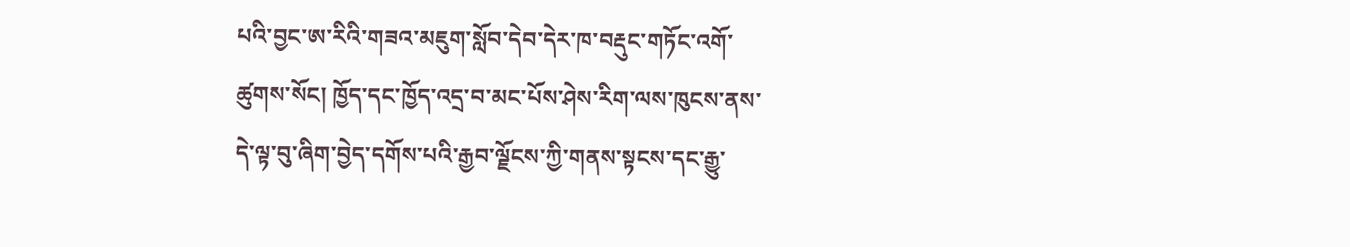པའི་བྱང་ཨ་རིའི་གཟའ་མཇུག་སློབ་དེབ་དེར་ཁ་བརྡུང་གཏོང་འགོ་ཚུགས་སོང། ཁྱོད་དང་ཁྱོད་འདྲ་བ་མང་པོས་ཤེས་རིག་ལས་ཁུངས་ནས་དེ་ལྟ་བུ་ཞིག་བྱེད་དགོས་པའི་རྒྱབ་ལྗོངས་ཀྱི་གནས་སྟངས་དང་རྒྱུ་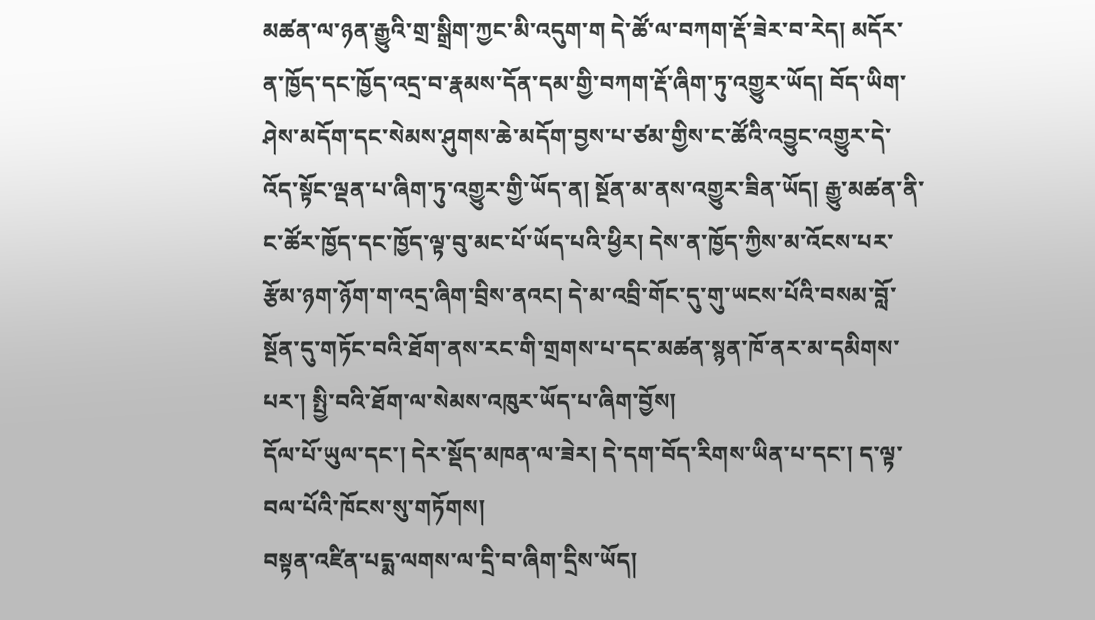མཚན་ལ་ཉན་རྒྱུའི་གྲ་སྒྲིག་ཀྱང་མི་འདུག་ག དེ་ཚོ་ལ་བཀག་རྡོ་ཟེར་བ་རེད། མདོར་ན་ཁྱོད་དང་ཁྱོད་འདྲ་བ་རྣམས་དོན་དམ་གྱི་བཀག་རྡོ་ཞིག་ཏུ་འགྱུར་ཡོད། བོད་ཡིག་ཤེས་མདོག་དང་སེམས་ཤུགས་ཆེ་མདོག་བྱས་པ་ཙམ་གྱིས་ང་ཚོའི་འབྱུང་འགྱུར་དེ་འོད་སྟོང་ལྡན་པ་ཞིག་ཏུ་འགྱུར་གྱི་ཡོད་ན། སྔོན་མ་ནས་འགྱུར་ཟིན་ཡོད། རྒྱུ་མཚན་ནི་ང་ཚོར་ཁྱོད་དང་ཁྱོད་ལྟ་བུ་མང་པོ་ཡོད་པའི་ཕྱིར། དེས་ན་ཁྱོད་ཀྱིས་མ་འོངས་པར་རྩོམ་ཉག་ཉོག་ག་འདྲ་ཞིག་བྲིས་ནའང། དེ་མ་འབྲི་གོང་དུ་གུ་ཡངས་པོའི་བསམ་བློ་སྔོན་དུ་གཏོང་བའི་ཐོག་ནས་རང་གི་གྲགས་པ་དང་མཚན་སྙན་ཁོ་ནར་མ་དམིགས་པར་། སྤྱི་བའི་ཐོག་ལ་སེམས་འཁུར་ཡོད་པ་ཞིག་བྱོས།
དོལ་པོ་ཡུལ་དང་། དེར་སྡོད་མཁན་ལ་ཟེར། དེ་དག་བོད་རིགས་ཡིན་པ་དང་། ད་ལྟ་བལ་པོའི་ཁོངས་སུ་གཏོགས།
བསྟན་འཛིན་པདྨ་ལགས་ལ་དྲི་བ་ཞིག་དྲིས་ཡོད།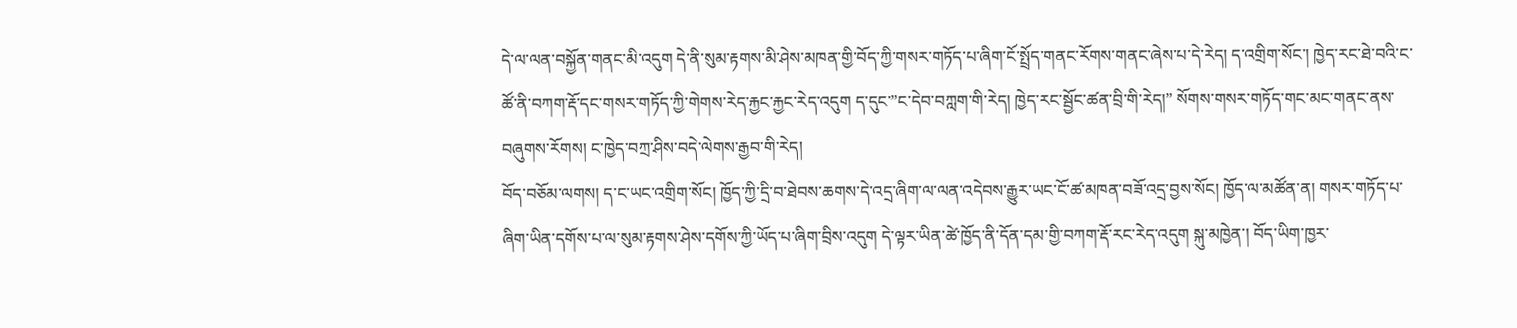དེ་ལ་ལན་བསྐྱོན་གནང་མི་འདུག དེ་ནི་སུམ་རྟགས་མི་ཤེས་མཁན་གྱི་བོད་ཀྱི་གསར་གཏོད་པ་ཞིག་ངོ་སྤྲོད་གནང་རོགས་གནང་ཞེས་པ་དེ་རེད། ད་འགྲིག་སོང་། ཁྱེད་རང་ཐེ་བའི་ང་ཚོ་ནི་བཀག་རྡོ་དང་གསར་གཏོད་ཀྱི་གེགས་རེད་རྐྱང་རྐྱང་རེད་འདུག ད་དུང་”ང་དེབ་བཀླག་གི་རེད། ཁྱེད་རང་སྦྱོང་ཚན་བྲི་གི་རེད།” སོགས་གསར་གཏོད་གང་མང་གནང་ནས་བཞུགས་རོགས། ང་ཁྱེད་བཀྲ་ཤིས་བདེ་ལེགས་རྒྱབ་གི་རེད།
བོད་བཅོམ་ལགས། ད་ང་ཡང་འགྲིག་སོང། ཁྱོད་ཀྱི་དྲི་བ་ཐེབས་ཆགས་དེ་འདྲ་ཞིག་ལ་ལན་འདེབས་རྒྱུར་ཡང་ངོ་ཚ་མཁན་བཟོ་འདྲ་བྱས་སོང། ཁྱོད་ལ་མཚོན་ན། གསར་གཏོད་པ་ཞིག་ཡིན་དགོས་པ་ལ་སུམ་རྟགས་ཤེས་དགོས་ཀྱི་ཡོད་པ་ཞིག་བྲིས་འདུག དེ་ལྟར་ཡིན་ཚེ་ཁྱོད་ནི་དོན་དམ་གྱི་བཀག་རྡོ་རང་རེད་འདུག སྐུ་མཁྱེན་། བོད་ཡིག་ཁྱར་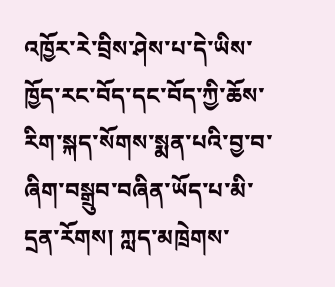འཁྱོར་རེ་བྲིས་ཤེས་པ་དེ་ཡིས་ཁྱོད་རང་བོད་དང་བོད་ཀྱི་ཆོས་རིག་སྐད་སོགས་སྨན་པའི་བྱ་བ་ཞིག་བསྒྲུབ་བཞིན་ཡོད་པ་མི་དྲན་རོགས། ཀླད་མཁྲེགས་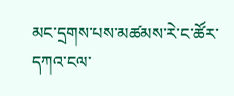མང་དྲགས་པས་མཚམས་རེ་ང་ཚོར་དཀའ་ངལ་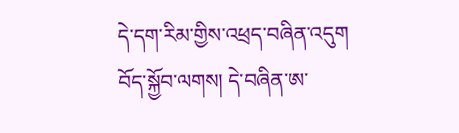དེ་དག་རིམ་གྱིས་འཕྲད་བཞིན་འདུག
བོད་སྐྱོབ་ལགས། དེ་བཞིན་ཨ་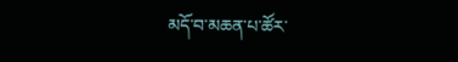མདོ་བ་མཆན་པ་ཚོར་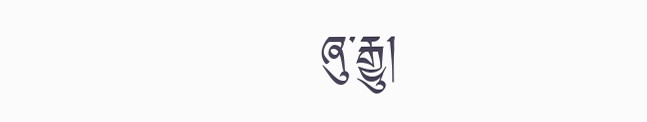ཞུ་རྒྱུ།